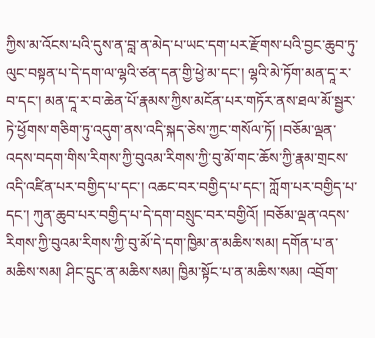ཀྱིས་མ་འོངས་པའི་དུས་ན་བླ་ན་མེད་པ་ཡང་དག་པར་རྫོགས་པའི་བྱང་ཆུབ་ཏུ་ལུང་བསྟན་པ་དེ་དག་ལ་ལྷའི་ཙན་དན་གྱི་ཕྱེ་མ་དང་། ལྷའི་མེ་ཏོག་མན་དཱ་ར་བ་དང་། མན་དཱ་ར་བ་ཆེན་པོ་རྣམས་ཀྱིས་མངོན་པར་གཏོར་ནས་ཐལ་མོ་སྦྱར་ཏེ་ཕྱོགས་གཅིག་ཏུ་འདུག་ནས་འདི་སྐད་ཅེས་ཀྱང་གསོལ་ཏོ། །བཅོམ་ལྡན་འདས་བདག་གིས་རིགས་ཀྱི་བུའམ་རིགས་ཀྱི་བུ་མོ་གང་ཆོས་ཀྱི་རྣམ་གྲངས་འདི་འཛིན་པར་བགྱིད་པ་དང་། འཆང་བར་བགྱིད་པ་དང་། ཀློག་པར་བགྱིད་པ་དང་། ཀུན་ཆུབ་པར་བགྱིད་པ་དེ་དག་བསྲུང་བར་བགྱིའོ། །བཅོམ་ལྡན་འདས་རིགས་ཀྱི་བུའམ་རིགས་ཀྱི་བུ་མོ་དེ་དག་ཁྱིམ་ན་མཆིས་སམ། དགོན་པ་ན་མཆིས་སམ། ཤིང་དྲུང་ན་མཆིས་སམ། ཁྱིམ་སྟོང་པ་ན་མཆིས་སམ། འབྲོག་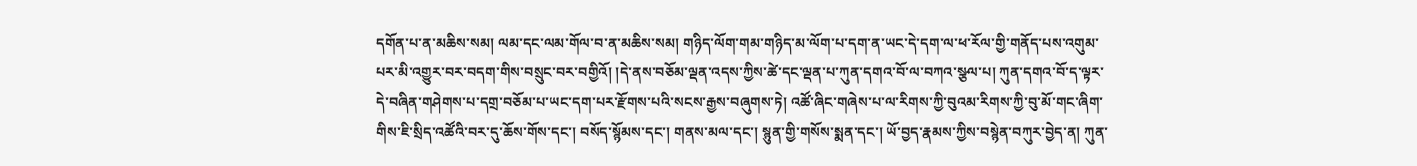དགོན་པ་ན་མཆིས་སམ། ལམ་དང་ལམ་གོལ་བ་ན་མཆིས་སམ། གཉིད་ལོག་གམ་གཉིད་མ་ལོག་པ་དག་ན་ཡང་དེ་དག་ལ་ཕ་རོལ་གྱི་གནོད་པས་འགུམ་པར་མི་འགྱུར་བར་བདག་གིས་བསྲུང་བར་བགྱིའོ། །དེ་ནས་བཅོམ་ལྡན་འདས་ཀྱིས་ཚེ་དང་ལྡན་པ་ཀུན་དགའ་བོ་ལ་བཀའ་སྩལ་པ། ཀུན་དགའ་བོ་ད་ལྟར་དེ་བཞིན་གཤེགས་པ་དགྲ་བཅོམ་པ་ཡང་དག་པར་རྫོགས་པའི་སངས་རྒྱས་བཞུགས་ཏེ། འཚོ་ཞིང་གཞེས་པ་ལ་རིགས་ཀྱི་བུའམ་རིགས་ཀྱི་བུ་མོ་གང་ཞིག་གིས་ཇི་སྲིད་འཚོའི་བར་དུ་ཆོས་གོས་དང་། བསོད་སྙོམས་དང་། གནས་མལ་དང་། སྙུན་གྱི་གསོས་སྨན་དང་། ཡོ་བྱད་རྣམས་ཀྱིས་བསྙེན་བཀུར་བྱེད་ན། ཀུན་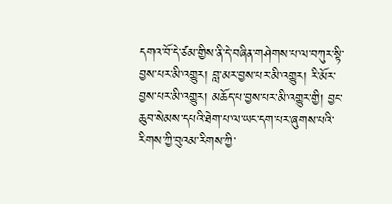དགའ་བོ་དེ་ཙམ་གྱིས་ནི་དེ་བཞིན་གཤེགས་པ་ལ་བཀུར་སྟི་བྱས་པར་མི་འགྱུར། བླ་མར་བྱས་པར་མི་འགྱུར། རི་མོར་བྱས་པར་མི་འགྱུར། མཆོད་པ་བྱས་པར་མི་འགྱུར་གྱི། བྱང་ཆུབ་སེམས་དཔའི་ཐེག་པ་ལ་ཡང་དག་པར་ཞུགས་པའི་རིགས་ཀྱི་བུའམ་རིགས་ཀྱི་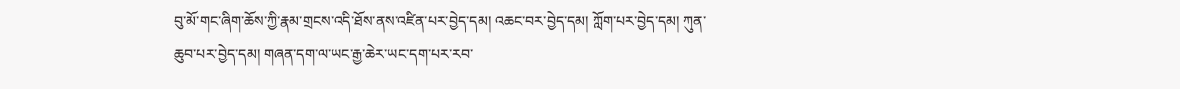བུ་མོ་གང་ཞིག་ཆོས་ཀྱི་རྣམ་གྲངས་འདི་ཐོས་ནས་འཛིན་པར་བྱེད་དམ། འཆང་བར་བྱེད་དམ། ཀློག་པར་བྱེད་དམ། ཀུན་ཆུབ་པར་བྱེད་དམ། གཞན་དག་ལ་ཡང་རྒྱ་ཆེར་ཡང་དག་པར་རབ་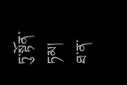ཏུ་སྟོན་ཏམ། ཐ་ན་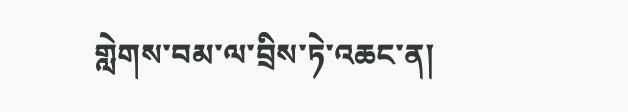གླེགས་བམ་ལ་བྲིས་ཏེ་འཆང་ན།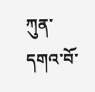ཀུན་དགའ་བོ་